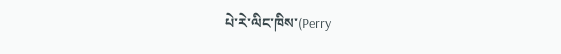པེ་རེ་ལིང་ཁིས་(Perry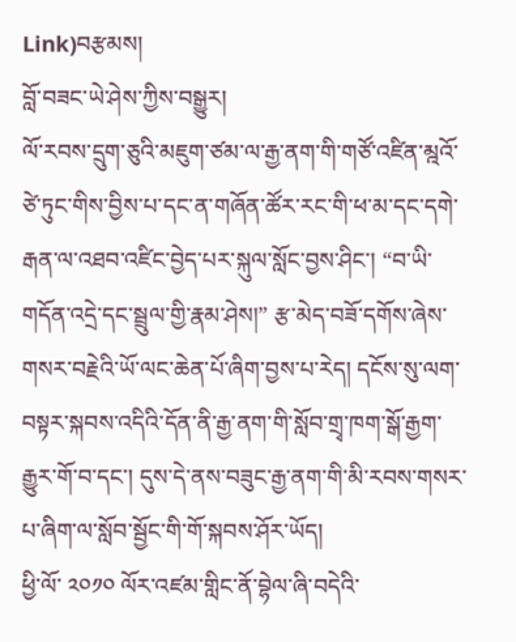Link)བརྩམས།
བློ་བཟང་ཡེ་ཤེས་ཀྱིས་བསྒྱུར།
ལོ་རབས་དྲུག་ཅུའི་མཇུག་ཙམ་ལ་རྒྱ་ནག་གི་གཙོ་འཛིན་མྰའོ་ཙེ་ཏུང་གིས་བྱིས་པ་དང་ན་གཞོན་ཚོར་རང་གི་ཕ་མ་དང་དགེ་རྒན་ལ་འཐབ་འཛིང་བྱེད་པར་སྐུལ་སློང་བྱས་ཤིང་། “བ་ཡི་གདོན་འདྲེ་དང་སྦྲུལ་གྱི་རྣམ་ཤེས།” རྩ་མེད་བཟོ་དགོས་ཞེས་གསར་བརྗེའི་ཡོ་ལང་ཆེན་པོ་ཞིག་བྱས་པ་རེད། དངོས་སུ་ལག་བསྟར་སྐབས་འདིའི་དོན་ནི་རྒྱ་ནག་གི་སློབ་གྲྭ་ཁག་སྒོ་རྒྱག་རྒྱུར་གོ་བ་དང་། དུས་དེ་ནས་བཟུང་རྒྱ་ནག་གི་མི་རབས་གསར་པ་ཞིག་ལ་སློབ་སྦྱོང་གི་གོ་སྐབས་ཤོར་ཡོད།
ཕྱི་ལོ་ ༢༠༡༠ ལོར་འཛམ་གླིང་ནོ་བྷེལ་ཞི་བདེའི་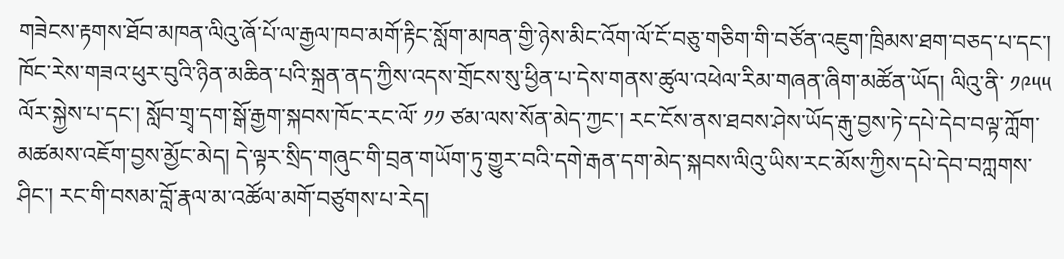གཟེངས་རྟགས་ཐོབ་མཁན་ལིའུ་ཞོ་པོ་ལ་རྒྱལ་ཁབ་མགོ་རྟིང་སློག་མཁན་གྱི་ཉེས་མིང་འོག་ལོ་ངོ་བཅུ་གཅིག་གི་བཙོན་འཇུག་ཁྲིམས་ཐག་བཅད་པ་དང་། ཁོང་རེས་གཟའ་ཕུར་བུའི་ཉིན་མཆིན་པའི་སྐྲན་ནད་ཀྱིས་འདས་གྲོངས་སུ་ཕྱིན་པ་དེས་གནས་ཚུལ་འཕེལ་རིམ་གཞན་ཞིག་མཚོན་ཡོད། ལིའུ་ནི་ ༡༩༥༥ ལོར་སྐྱེས་པ་དང་། སློབ་གྲྭ་དག་སྒོ་རྒྱག་སྐབས་ཁོང་རང་ལོ་ ༡༡ ཙམ་ལས་སོན་མེད་ཀྱང་། རང་ངོས་ནས་ཐབས་ཤེས་ཡོད་རྒུ་བྱས་ཏེ་དཔེ་དེབ་བལྟ་ཀློག་མཚམས་འཇོག་བྱས་མྱོང་མེད། དེ་ལྟར་སྲིད་གཞུང་གི་བྲན་གཡོག་ཏུ་གྱུར་བའི་དགེ་རྒན་དག་མེད་སྐབས་ལིའུ་ཡིས་རང་མོས་ཀྱིས་དཔེ་དེབ་བཀླགས་ཤིང་། རང་གི་བསམ་བློ་རྣལ་མ་འཚོལ་མགོ་བཙུགས་པ་རེད།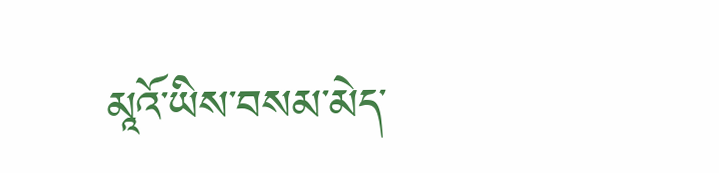མཱའོ་ཡིས་བསམ་མེད་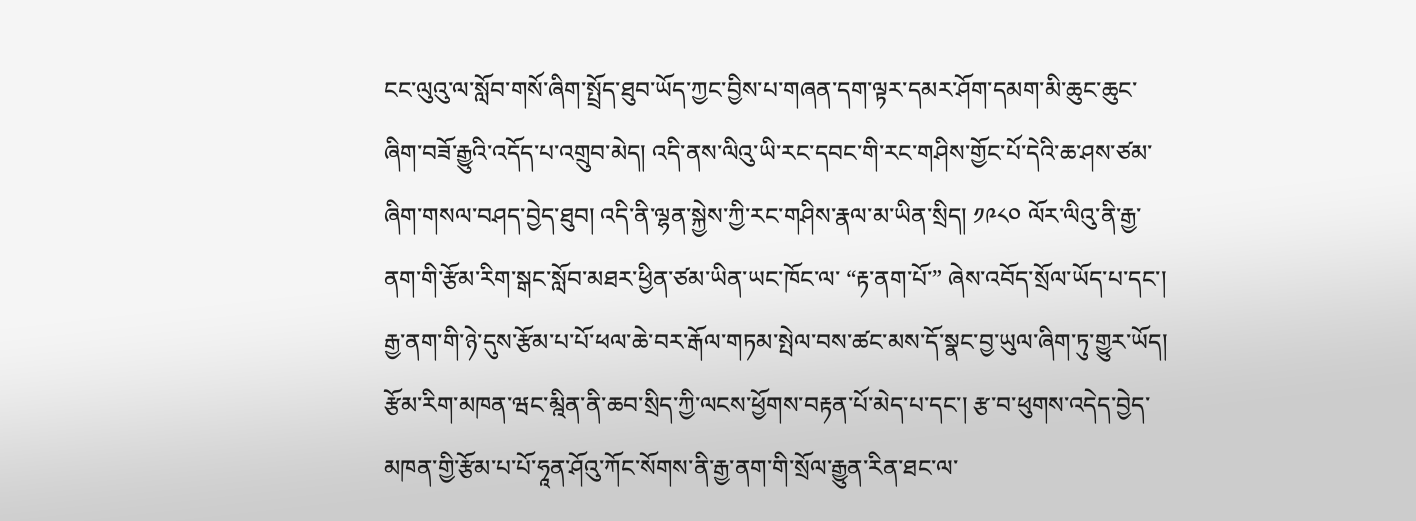ངང་ལུའུ་ལ་སློབ་གསོ་ཞིག་སྤྲོད་ཐུབ་ཡོད་ཀྱང་བྱིས་པ་གཞན་དག་ལྟར་དམར་ཤོག་དམག་མི་ཆུང་ཆུང་ཞིག་བཟོ་རྒྱུའི་འདོད་པ་འགྲུབ་མེད། འདི་ནས་ལིའུ་ཡི་རང་དབང་གི་རང་གཤིས་གྱོང་པོ་དེའི་ཆ་ཤས་ཙམ་ཞིག་གསལ་བཤད་བྱེད་ཐུབ། འདི་ནི་ལྷན་སྐྱེས་ཀྱི་རང་གཤིས་རྣལ་མ་ཡིན་སྲིད། ༡༩༨༠ ལོར་ལིའུ་ནི་རྒྱ་ནག་གི་རྩོམ་རིག་སྒང་སློབ་མཐར་ཕྱིན་ཙམ་ཡིན་ཡང་ཁོང་ལ་ “རྟ་ནག་པོ་” ཞེས་འབོད་སྲོལ་ཡོད་པ་དང་། རྒྱ་ནག་གི་ཉེ་དུས་རྩོམ་པ་པོ་ཕལ་ཆེ་བར་རྒོལ་གཏམ་སྤེལ་བས་ཚང་མས་དོ་སྣང་བྱ་ཡུལ་ཞིག་ཏུ་གྱུར་ཡོད།
རྩོམ་རིག་མཁན་ཝང་མྰིན་ནི་ཆབ་སྲིད་ཀྱི་ལངས་ཕྱོགས་བརྟན་པོ་མེད་པ་དང་། རྩ་བ་ཕུགས་འདེད་བྱེད་མཁན་གྱི་རྩོམ་པ་པོ་ཧཱན་ཤོའུ་ཀོང་སོགས་ནི་རྒྱ་ནག་གི་སྲོལ་རྒྱུན་རིན་ཐང་ལ་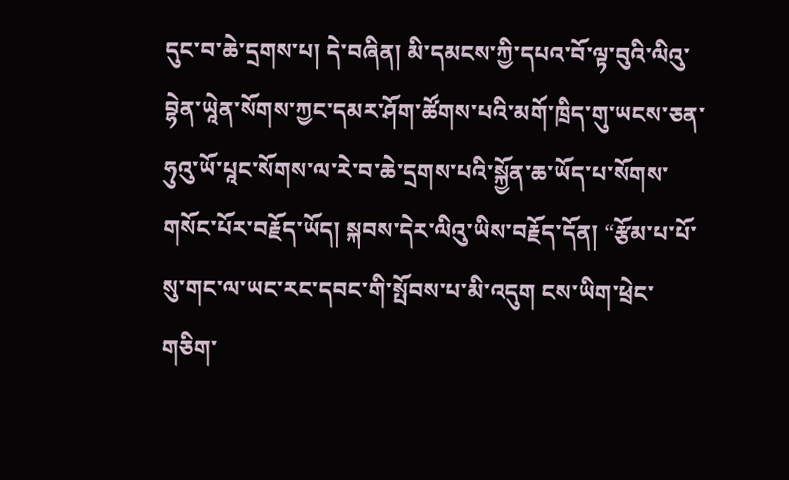དུང་བ་ཆེ་དྲགས་པ། དེ་བཞིན། མི་དམངས་ཀྱི་དཔའ་བོ་ལྟ་བུའི་ལིའུ་བྷེན་ཡཱེན་སོགས་ཀྱང་དམར་ཤོག་ཚོགས་པའི་མགོ་ཁྲིད་གུ་ཡངས་ཅན་ཧུའུ་ཡོ་པཱང་སོགས་ལ་རེ་བ་ཆེ་དྲགས་པའི་སྐྱོན་ཆ་ཡོད་པ་སོགས་གསོང་པོར་བརྗོད་ཡོད། སྐབས་དེར་ལིའུ་ཡིས་བརྗོད་དོན། “རྩོམ་པ་པོ་སུ་གང་ལ་ཡང་རང་དབང་གི་སྤོབས་པ་མི་འདུག ངས་ཡིག་ཕྲེང་གཅིག་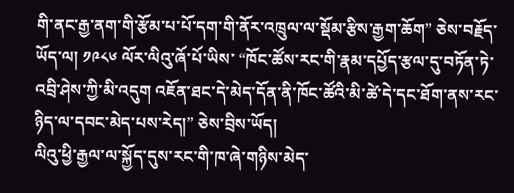གི་ནང་རྒྱ་ནག་གི་རྩོམ་པ་པོ་དག་གི་ནོར་འཁྲུལ་ལ་སྡོམ་རྩིས་རྒྱག་ཆོག” ཅེས་བརྗོད་ཡོད་ལ། ༡༩༨༦ ལོར་ལིའུ་ཞོ་པོ་ཡིས་ “ཁོང་ཚོས་རང་གི་རྣམ་དཔྱོད་རྩལ་དུ་བཏོན་ཏེ་འབྲི་ཤེས་ཀྱི་མི་འདུག འཇོན་ཐང་དེ་མེད་དོན་ནི་ཁོང་ཚོའི་མི་ཚེ་དེ་དང་ཐོག་ནས་རང་ཉིད་ལ་དབང་མེད་པས་རེད།” ཅེས་བྲིས་ཡོད།
ལིའུ་ཕྱི་རྒྱལ་ལ་སྐྱོད་དུས་རང་གི་ཁ་ཞེ་གཉིས་མེད་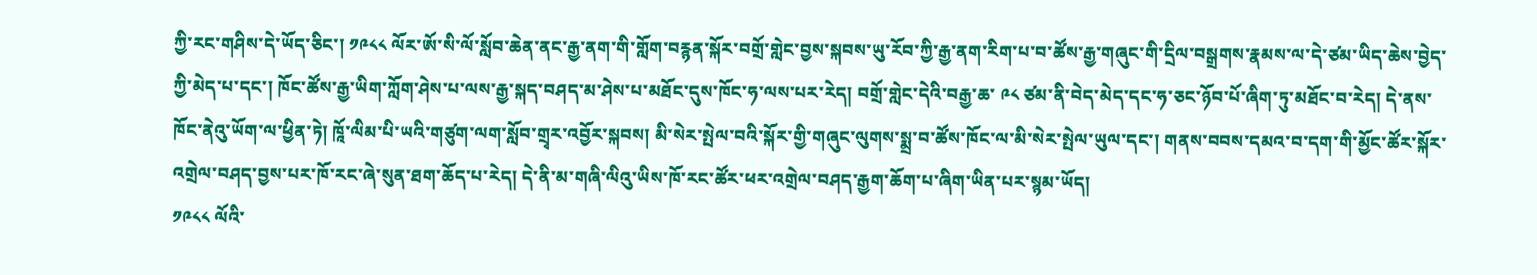ཀྱི་རང་གཤིས་དེ་ཡོད་ཅིང་། ༡༩༨༨ ལོར་ཨོ་སི་ལོ་སློབ་ཆེན་ནང་རྒྱ་ནག་གི་གློག་བརྙན་སྐོར་བགྲོ་གླེང་བྱས་སྐབས་ཡུ་རོབ་ཀྱི་རྒྱ་ནག་རིག་པ་བ་ཚོས་རྒྱ་གཞུང་གི་དྲིལ་བསྒྲགས་རྣམས་ལ་དེ་ཙམ་ཡིད་ཆེས་བྱེད་ཀྱི་མེད་པ་དང་། ཁོང་ཚོས་རྒྱ་ཡིག་ཀློག་ཤེས་པ་ལས་རྒྱ་སྐད་བཤད་མ་ཤེས་པ་མཐོང་དུས་ཁོང་ཧ་ལས་པར་རེད། བགྲོ་གླེང་དེའི་བརྒྱ་ཆ་ ༩༨ ཙམ་ནི་བེད་མེད་དང་ཧ་ཅང་ཉོབ་པོ་ཞིག་ཏུ་མཐོང་བ་རེད། དེ་ནས་ཁོང་ནེའུ་ཡོག་ལ་ཕྱིན་ཏེ། ཁཱོ་ལིམ་པི་ཡའི་གཙུག་ལག་སློབ་གྲྭར་འབྱོར་སྐབས། མི་སེར་སྤེལ་བའི་སྐོར་གྱི་གཞུང་ལུགས་སྨྲ་བ་ཚོས་ཁོང་ལ་མི་སེར་སྤེལ་ཡུལ་དང་། གནས་བབས་དམའ་བ་དག་གི་མྱོང་ཚོར་སྐོར་འགྲེལ་བཤད་བྱས་པར་ཁོ་རང་ཞེ་སུན་ཐག་ཆོད་པ་རེད། དེ་ནི་མ་གཞི་ལིའུ་ཡིས་ཁོ་རང་ཚོར་ཕར་འགྲེལ་བཤད་རྒྱག་ཆོག་པ་ཞིག་ཡིན་པར་སྙམ་ཡོད།
༡༩༨༨ ལོའི་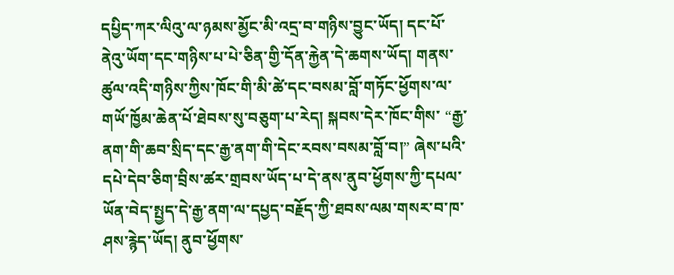དཔྱིད་ཀར་ལིའུ་ལ་ཉམས་མྱོང་མི་འདྲ་བ་གཉིས་བྱུང་ཡོད། དང་པོ་ནེའུ་ཡོག་དང་གཉིས་པ་པེ་ཅིན་གྱི་དོན་རྐྱེན་དེ་ཆགས་ཡོད། གནས་ཚུལ་འདི་གཉིས་ཀྱིས་ཁོང་གི་མི་ཚེ་དང་བསམ་བློ་གཏོང་ཕྱོགས་ལ་གཡོ་ཁྱོམ་ཆེན་པོ་ཐེབས་སུ་བཅུག་པ་རེད། སྐབས་དེར་ཁོང་གིས་ “རྒྱ་ནག་གི་ཆབ་སྲིད་དང་རྒྱ་ནག་གི་དེང་རབས་བསམ་བློ་བ།” ཞེས་པའི་དཔེ་དེབ་ཅིག་བྲིས་ཚར་གྲབས་ཡོད་པ་དེ་ནས་ནུབ་ཕྱོགས་ཀྱི་དཔལ་ཡོན་བེད་སྤྱད་དེ་རྒྱ་ནག་ལ་དཔྱད་བརྗོད་ཀྱི་ཐབས་ལམ་གསར་བ་ཁ་ཤས་རྙེད་ཡོད། ནུབ་ཕྱོགས་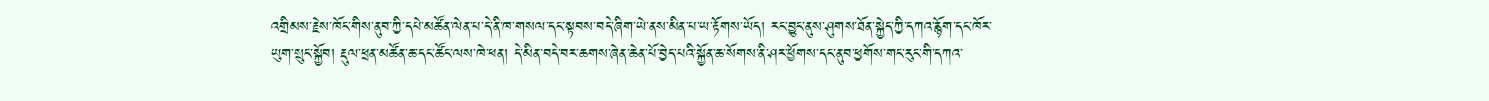འགྲིམས་རྗེས་ཁོང་གིས་ནུབ་ཀྱི་དཔེ་མཚོན་ལེན་པ་དེ་ནི་ཁ་གསལ་དང་སྟབས་བདེ་ཞིག་ཡེ་ནས་མིན་པ་ཡ་རྟོགས་ཡོད། རང་བྱུང་ནུས་ཤུགས་ཐོན་སྐྱེད་ཀྱི་དཀའ་རྙོག་དང་ཁོར་ཡུག་སྲུང་སྐྱོབ། རྡུལ་ཕྲན་མཚོན་ཆ་དང་ཚོང་ལས་ཁེ་ཕན། དེ་མིན་བདེ་བར་ཆགས་ཞེན་ཆེན་པོ་བྱེད་པའི་སྐྱོན་ཆ་སོགས་ནི་ཤར་ཕྱོགས་དང་ནུབ་ཕྱགོས་གང་རུང་གི་དཀའ་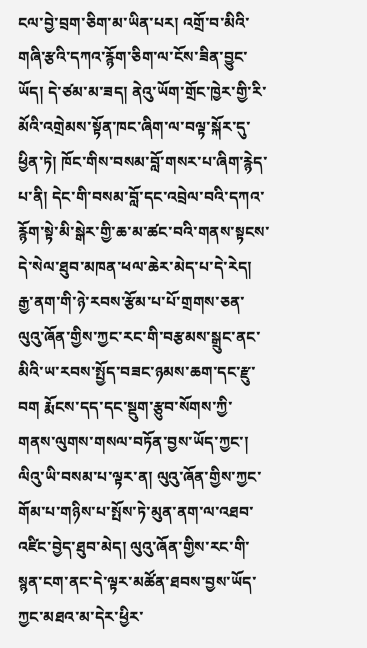ངལ་བྱེ་བྲག་ཅིག་མ་ཡིན་པར། འགྲོ་བ་མིའི་གཞི་རྩའི་དཀའ་རྙོག་ཅིག་ལ་ངོས་ཟིན་བྱུང་ཡོད། དེ་ཙམ་མ་ཟད། ནེའུ་ཡོག་གྲོང་ཁྱེར་གྱི་རི་མོའི་འགྲེམས་སྟོན་ཁང་ཞིག་ལ་བལྟ་སྐོར་དུ་ཕྱིན་ཏེ། ཁོང་གིས་བསམ་བློ་གསར་པ་ཞིག་རྙེད་པ་ནི། དེང་གི་བསམ་བློ་དང་འབྲེལ་བའི་དཀའ་རྙོག་སྟེ་མི་སྒེར་གྱི་ཆ་མ་ཚང་བའི་གནས་སྟངས་དེ་སེལ་ཐུབ་མཁན་ཕལ་ཆེར་མེད་པ་དེ་རེད།
རྒྱ་ནག་གི་ཉེ་རབས་རྩོམ་པ་པོ་གྲགས་ཅན་ལུའུ་ཞོན་གྱིས་ཀྱང་རང་གི་བརྩམས་སྒྲུང་ནང་མིའི་ཡ་རབས་སྤྱོད་བཟང་ཉམས་ཆག་དང་རྫུ་བག རྨོངས་དད་དང་སྡུག་རྩུབ་སོགས་ཀྱི་གནས་ལུགས་གསལ་བཏོན་བྱས་ཡོད་ཀྱང་། ལིའུ་ཡི་བསམ་པ་ལྟར་ན། ལུའུ་ཞོན་གྱིས་ཀྱང་གོམ་པ་གཉིས་པ་སྤོས་ཏེ་མུན་ནག་ལ་འཐབ་འཛིང་བྱེད་ཐུབ་མེད། ལུའུ་ཞོན་གྱིས་རང་གི་སྙན་ངག་ནང་དེ་ལྟར་མཚོན་ཐབས་བྱས་ཡོད་ཀྱང་མཐའ་མ་དེར་ཕྱིར་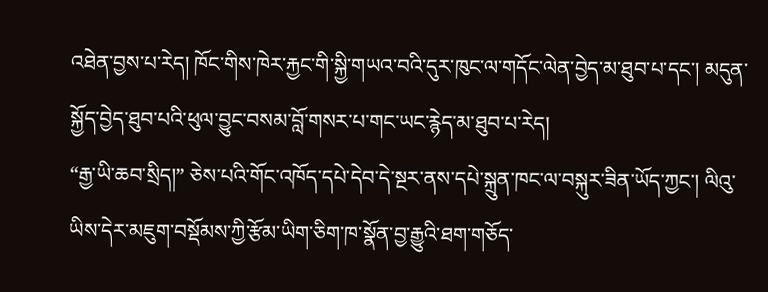འཐེན་བྱས་པ་རེད། ཁོང་གིས་ཁེར་རྐྱང་གི་སྐྱི་གཡའ་བའི་དུར་ཁུང་ལ་གདོང་ལེན་བྱེད་མ་ཐུབ་པ་དང་། མདུན་སྐྱོད་བྱེད་ཐུབ་པའི་ཕུལ་བྱུང་བསམ་བློ་གསར་པ་གང་ཡང་རྙེད་མ་ཐུབ་པ་རེད།
“རྒྱ་ཡི་ཆབ་སྲིད།” ཅེས་པའི་གོང་འཁོད་དཔེ་དེབ་དེ་སྔར་ནས་དཔེ་སྐྲུན་ཁང་ལ་བསྐུར་ཟིན་ཡོད་ཀྱང་། ལིའུ་ཡིས་དེར་མཇུག་བསྡོམས་ཀྱི་རྩོམ་ཡིག་ཅིག་ཁ་སྣོན་བྱ་རྒྱུའི་ཐག་གཅོད་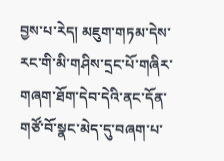བྱས་པ་རེད། མཇུག་གཏམ་དེས་རང་གི་མི་གཤིས་དྲང་པོ་གཞིར་གཞག་ཐོག་དེབ་དེའི་ནང་དོན་གཙོ་བོ་སྣང་མེད་དུ་བཞག་པ་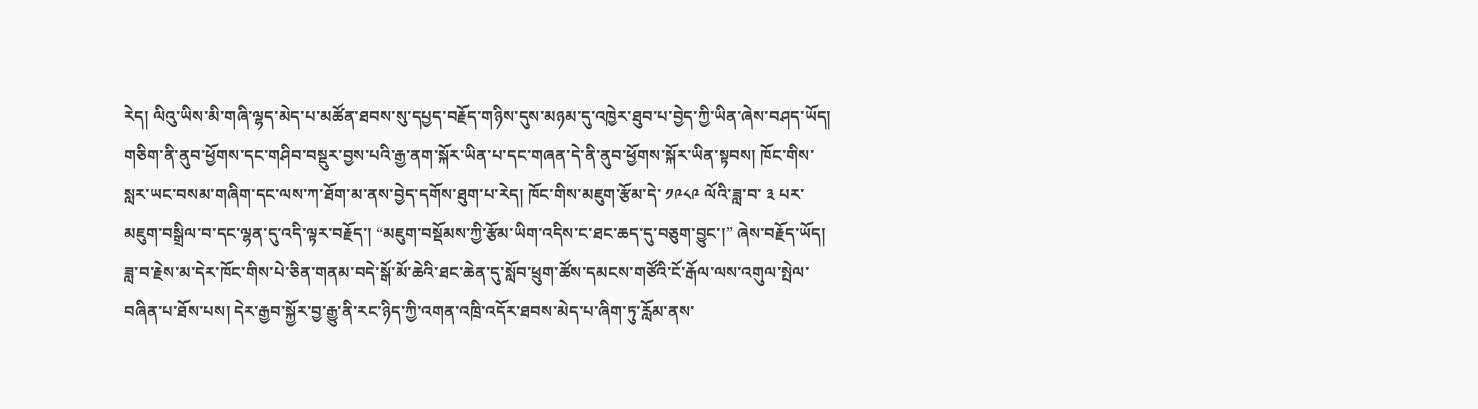རེད། ལིའུ་ཡིས་མི་གཞི་ལྷད་མེད་པ་མཚོན་ཐབས་སུ་དཔྱད་བརྗོད་གཉིས་དུས་མཉམ་དུ་འཁྱེར་ཐུབ་པ་བྱེད་ཀྱི་ཡིན་ཞེས་བཤད་ཡོད། གཅིག་ནི་ནུབ་ཕྱོགས་དང་གཤིབ་བསྡུར་བྱས་པའི་རྒྱ་ནག་སྐོར་ཡིན་པ་དང་གཞན་དེ་ནི་ནུབ་ཕྱོགས་སྐོར་ཡིན་སྟབས། ཁོང་གིས་སླར་ཡང་བསམ་གཞིག་དང་ལས་ཀ་ཐོག་མ་ནས་བྱེད་དགོས་ཐུག་པ་རེད། ཁོང་གིས་མཇུག་རྩོམ་དེ་ ༡༩༨༩ ལོའི་ཟླ་བ་ ༣ པར་མཇུག་བསྒྲིལ་བ་དང་ལྷན་དུ་འདི་ལྟར་བརྗོད་། “མཇུག་བསྡོམས་ཀྱི་རྩོམ་ཡིག་འདིས་ང་ཐང་ཆད་དུ་བཅུག་བྱུང་།” ཞེས་བརྗོད་ཡོད།
ཟླ་བ་རྗེས་མ་དེར་ཁོང་གིས་པེ་ཅིན་གནམ་བདེ་སྒོ་མོ་ཆེའི་ཐང་ཆེན་དུ་སློབ་ཕྲུག་ཚོས་དམངས་གཙོའི་ངོ་རྒོལ་ལས་འགུལ་སྤེལ་བཞིན་པ་ཐོས་པས། དེར་རྒྱབ་སྐྱོར་བྱ་རྒྱུ་ནི་རང་ཉིད་ཀྱི་འགན་འཁྲི་འདོར་ཐབས་མེད་པ་ཞིག་ཏུ་རློམ་ནས་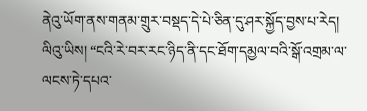ནེའུ་ཡོག་ནས་གནམ་གྲུར་བསྡད་དེ་པེ་ཅིན་དུ་ཤར་སྐྱོད་བྱས་པ་རེད། ལིའུ་ཡིས། “ངའི་རེ་བར་རང་ཉིད་ནི་དང་ཐོག་དམྱལ་བའི་སྒོ་འགྲམ་ལ་ལངས་ཏེ་དཔའ་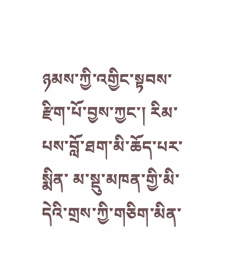ཉམས་ཀྱི་འགྱིང་སྟབས་རྫིག་པོ་བྱས་ཀྱང་། རིམ་པས་བློ་ཐག་མི་ཆོད་པར་སྨིན་ མ་སྡུ་མཁན་གྱི་མི་དེའི་གྲས་ཀྱི་གཅིག་མིན་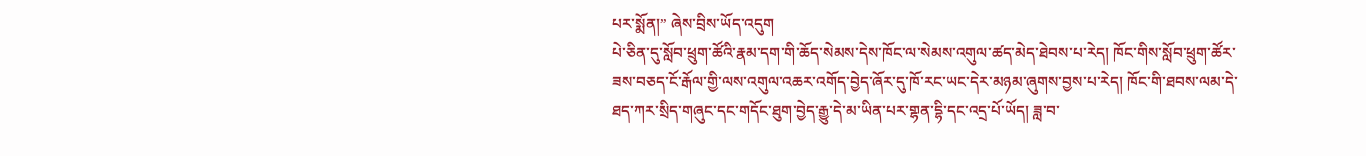པར་སྨོན།” ཞེས་བྲིས་ཡོད་འདུག
པེ་ཅིན་དུ་སློབ་ཕྲུག་ཚོའི་རྣམ་དག་གི་ཆོད་སེམས་དེས་ཁོང་ལ་སེམས་འགུལ་ཚད་མེད་ཐེབས་པ་རེད། ཁོང་གིས་སློབ་ཕྲུག་ཚོར་ཟས་བཅད་ངོ་རྒོལ་གྱི་ལས་འགུལ་འཆར་འགོད་བྱེད་ཞོར་དུ་ཁོ་རང་ཡང་དེར་མཉམ་ཞུགས་བྱས་པ་རེད། ཁོང་གི་ཐབས་ལམ་དེ་ཐད་ཀར་སྲིད་གཞུང་དང་གདོང་ཐུག་བྱེད་རྒྱུ་དེ་མ་ཡིན་པར་གྷན་དྷི་དང་འདྲ་པོ་ཡོད། ཟླ་བ་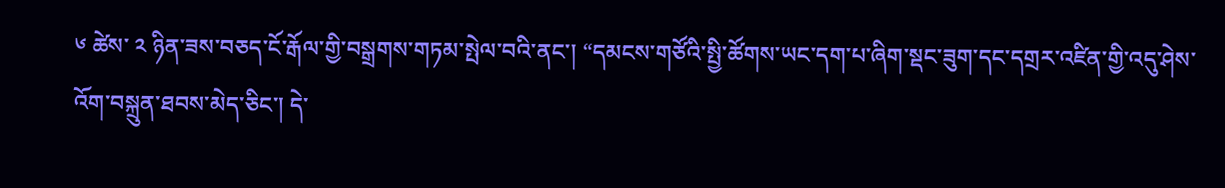༦ ཚེས་ ༢ ཉིན་ཟས་བཅད་ངོ་རྒོལ་གྱི་བསྒྲགས་གཏམ་སྤེལ་བའི་ནང་། “དམངས་གཙོའི་སྤྱི་ཚོགས་ཡང་དག་པ་ཞིག་སྡང་ཟུག་དང་དགྲར་འཛིན་གྱི་འདུ་ཤེས་འོག་བསྐྲུན་ཐབས་མེད་ཅིང་། དེ་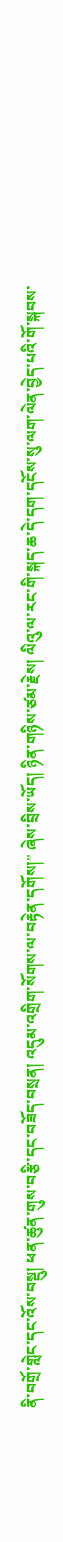ནི་བགྲོ་གླེང་དང་འོས་བསྡུ། ཕན་ཚུན་གུས་བརྩི་དང་བཟོད་བསྲན། འདུམ་འགྲིག་སོགས་ལ་བརྟེན་དགོས།” ཞེས་བྲིས་ཡོད། ཉིན་གཉིས་ཙམ་རྗེས། ལིའུ་ལ་རང་གི་སྐད་ཆ་དེ་དག་དངོས་སུ་ལག་ལེན་བྱེད་པའི་གོ་སྐབས་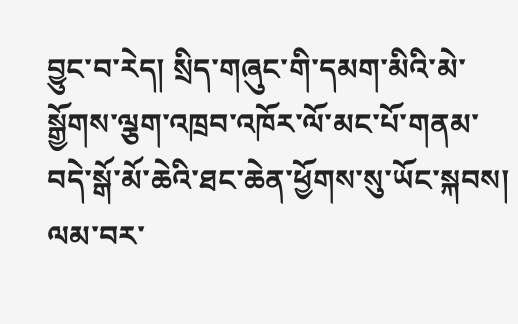བྱུང་བ་རེད། སྲིད་གཞུང་གི་དམག་མིའི་མེ་སྒྱོགས་ལྕག་འཁྲབ་འཁོར་ལོ་མང་པོ་གནམ་བདེ་སྒོ་མོ་ཆེའི་ཐང་ཆེན་ཕྱོགས་སུ་ཡོང་སྐབས། ལམ་བར་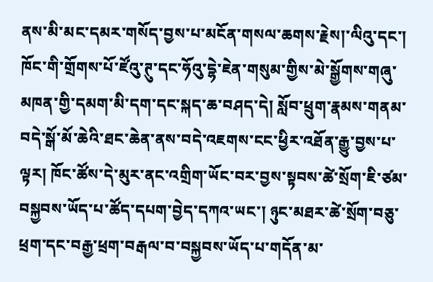ནས་མི་མང་དམར་གསོད་བྱས་པ་མངོན་གསལ་ཆགས་རྗེས།་ལིའུ་དང་། ཁོང་གི་གྲོགས་པོ་ཛོའུ་ཊུ་དང་ཧོའུ་དྷེ་ཇེན་གསུམ་གྱིས་མེ་སྒྱོགས་གཞུ་མཁན་གྱི་དམག་མི་དག་དང་སྐད་ཆ་བཤད་དེ། སློབ་ཕྲུག་རྣམས་གནམ་བདེ་སྒོ་མོ་ཆེའི་ཐང་ཆེན་ནས་བདེ་འཇགས་ངང་ཕྱིར་འཐོན་རྒྱུ་བྱས་པ་ལྟར། ཁོང་ཚོས་དེ་མུར་ནང་འགྲིག་ཡོང་བར་བྱས་སྟབས་ཚེ་སྲོག་ཇི་ཙམ་བསྐྱབས་ཡོད་པ་ཚོད་དཔག་བྱེད་དཀའ་ཡང་། ཉུང་མཐར་ཚེ་སྲོག་བཅུ་ཕྲག་དང་བརྒྱ་ཕྲག་བརྒལ་བ་བསྐྱབས་ཡོད་པ་གདོན་མ་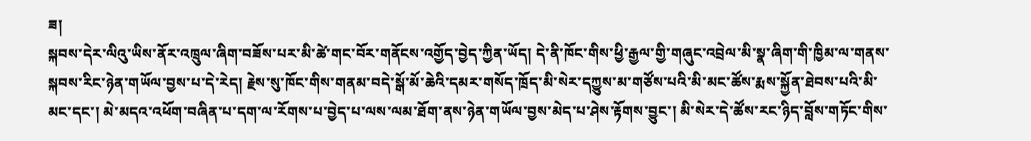ཟ།
སྐབས་དེར་ལིའུ་ཡིས་ནོར་འཁྲུལ་ཞིག་བཟོས་པར་མི་ཚེ་གང་བོར་གནོངས་འགྱོད་བྱེད་ཀྱིན་ཡོད། དེ་ནི་ཁོང་གིས་ཕྱི་རྒྱལ་གྱི་གཞུང་འབྲེལ་མི་སྣ་ཞིག་གི་ཁྱིམ་ལ་གནས་སྐབས་རིང་ཉེན་གཡོལ་བྱས་པ་དེ་རེད། རྗེས་སུ་ཁོང་གིས་གནམ་བདེ་སྒོ་མོ་ཆེའི་དམར་གསོད་ཁྲོད་མི་སེར་དཀྱུས་མ་གཙོས་པའི་མི་མང་ཚོས་རྨས་སྐྱོན་ཐེབས་པའི་མི་མང་དང་། མེ་མདའ་འཕོག་བཞིན་པ་དག་ལ་རོགས་པ་བྱེད་པ་ལས་ལམ་ཐོག་ནས་ཉེན་གཡོལ་བྱས་མེད་པ་ཤེས་རྟོགས་བྱུང་། མི་སེར་དེ་ཚོས་རང་ཉིད་བློས་གཏོང་གིས་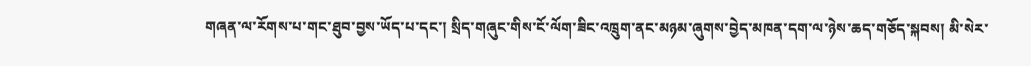གཞན་ལ་རོགས་པ་གང་ཐུབ་བྱས་ཡོད་པ་དང་། སྲིད་གཞུང་གིས་ངོ་ལོག་ཟིང་འཁྲུག་ནང་མཉམ་ཞུགས་བྱེད་མཁན་དག་ལ་ཉེས་ཆད་གཅོད་སྐབས། མི་སེར་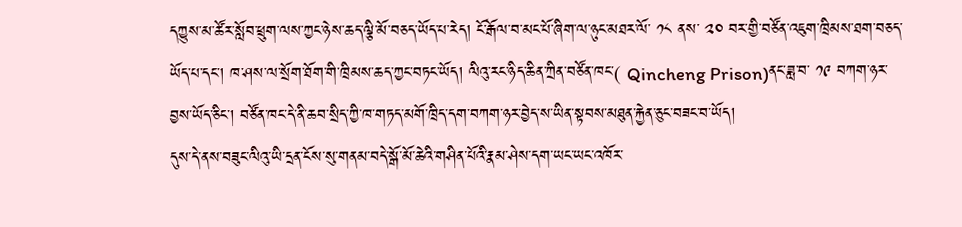དཀྱུས་མ་ཚོར་སློབ་ཕྲུག་ལས་ཀྱང་ཉེས་ཆད་ལྕི་མོ་བཅད་ཡོད་པ་རེད། ངོ་རྒོལ་བ་མང་པོ་ཞིག་ལ་ཉུང་མཐར་ལོ་ ༡༨ ནས་ ༢༠ བར་གྱི་བཙོན་འཇུག་ཁྲིམས་ཐག་བཅད་ཡོད་པ་དང་། ཁ་ཤས་ལ་སྲོག་ཐོག་གི་ཁྲིམས་ཆད་ཀྱང་བཏང་ཡོད། ལིའུ་རང་ཉིད་ཆིན་ཀྲིན་བཙོན་ཁང་( Qincheng Prison)ནང་ཟླ་བ་ ༡༩ བཀག་ཉར་བྱས་ཡོད་ཅིང་། བཙོན་ཁང་དེ་ནི་ཆབ་སྲིད་ཀྱི་ཁ་གཏད་མགོ་ཁྲིད་དག་བཀག་ཉར་བྱེད་ས་ཡིན་སྟབས་མཐུན་རྐྱེན་ཅུང་བཟང་བ་ཡོད།
དུས་དེ་ནས་བཟུང་ལིའུ་ཡི་དྲན་ངོས་སུ་གནམ་བདེ་སྒོ་མོ་ཆེའི་གཤིན་པོའི་རྣམ་ཤེས་དག་ཡང་ཡང་འཁོར་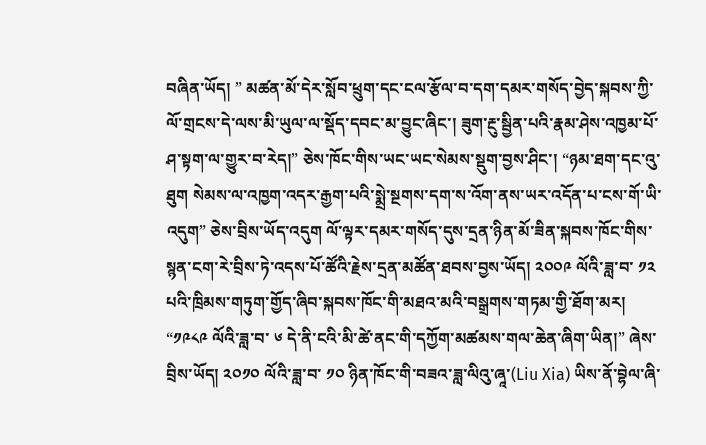བཞིན་ཡོད། ” མཚན་མོ་དེར་སློབ་ཕྲུག་དང་ངལ་རྩོལ་བ་དག་དམར་གསོད་བྱེད་སྐབས་ཀྱི་ལོ་གྲངས་དེ་ལས་མི་ཡུལ་ལ་སྡོད་དབང་མ་བྱུང་ཞིང་། ཟུག་རྔུ་སྦྱིན་པའི་རྣམ་ཤེས་འཁྱམ་པོ་ཤ་སྟག་ལ་གྱུར་བ་རེད།” ཅེས་ཁོང་གིས་ཡང་ཡང་སེམས་སྡུག་བྱས་ཤིང་། “ཉམ་ཐག་དང་འུ་ཐུག སེམས་ལ་འཁྱག་འདར་རྒྱག་པའི་སྨྲེ་སྔགས་དག་ས་འོག་ནས་ཡར་འདོན་པ་ངས་གོ་ཡི་འདུག” ཅེས་བྲིས་ཡོད་འདུག ལོ་ལྟར་དམར་གསོད་དུས་དྲན་ཉིན་མོ་ཟིན་སྐབས་ཁོང་གིས་སྙན་ངག་རེ་བྲིས་ཏེ་འདས་པོ་ཚོའི་རྗེས་དྲན་མཚོན་ཐབས་བྱས་ཡོད། ༢༠༠༩ ལོའི་ཟླ་བ་ ༡༢ པའི་ཁྲིམས་གཏུག་གྱོད་ཞིབ་སྐབས་ཁོང་གི་མཐའ་མའི་བསྒྲགས་གཏམ་གྱི་ཐོག་མར། “༡༩༨༩ ལོའི་ཟླ་བ་ ༦ དེ་ནི་ངའི་མི་ཚེ་ནང་གི་དཀྱོག་མཚམས་གལ་ཆེན་ཞིག་ཡིན།” ཞེས་བྲིས་ཡོད། ༢༠༡༠ ལོའི་ཟླ་བ་ ༡༠ ཉིན་ཁོང་གི་བཟའ་ཟླ་ལིའུ་ཞཱ་(Liu Xia) ཡིས་ནོ་བྷེལ་ཞི་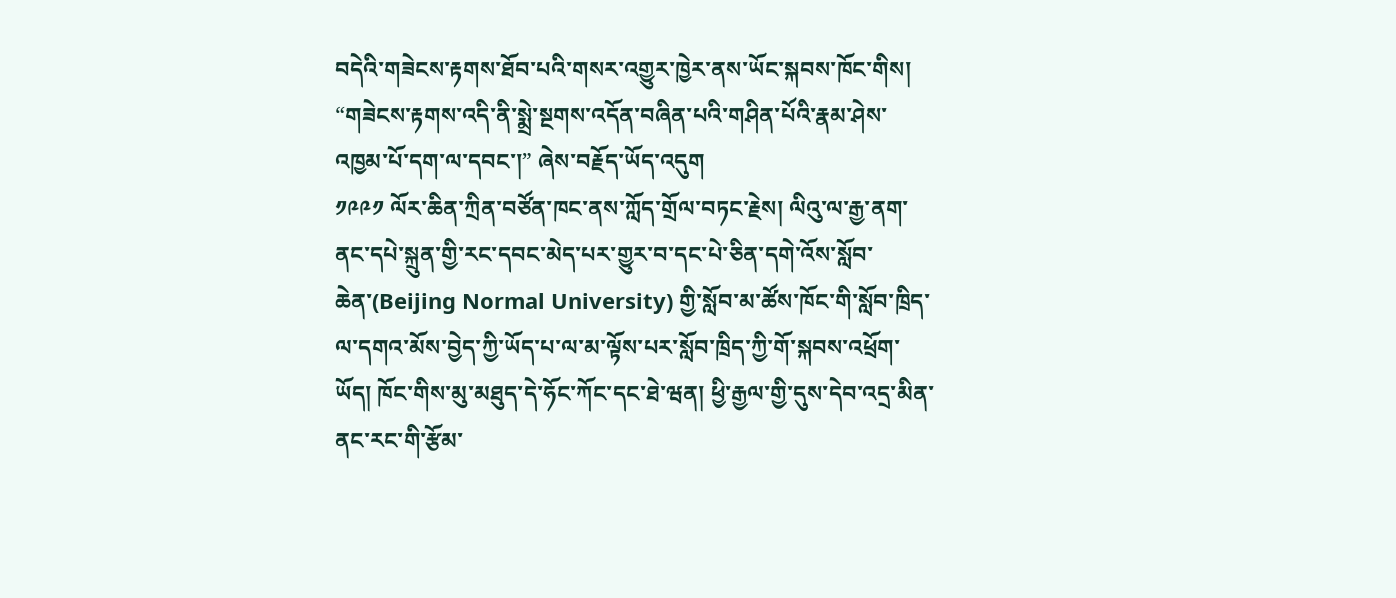བདེའི་གཟེངས་རྟགས་ཐོབ་པའི་གསར་འགྱུར་ཁྱེར་ནས་ཡོང་སྐབས་ཁོང་གིས། “གཟེངས་རྟགས་འདི་ནི་སྨྲེ་སྔགས་འདོན་བཞིན་པའི་གཤིན་པོའི་རྣམ་ཤེས་འཁྱམ་པོ་དག་ལ་དབང་།” ཞེས་བརྗོད་ཡོད་འདུག
༡༩༩༡ ལོར་ཆིན་ཀྲིན་བཙོན་ཁང་ནས་ཀློད་གྲོལ་བཏང་རྗེས། ལིའུ་ལ་རྒྱ་ནག་ནང་དཔེ་སྐྲུན་གྱི་རང་དབང་མེད་པར་གྱུར་བ་དང་པེ་ཅིན་དགེ་འོས་སློབ་ཆེན་(Beijing Normal University) གྱི་སློབ་མ་ཚོས་ཁོང་གི་སློབ་ཁྲིད་ལ་དགའ་མོས་བྱེད་ཀྱི་ཡོད་པ་ལ་མ་ལྟོས་པར་སློབ་ཁྲིད་ཀྱི་གོ་སྐབས་འཕྲོག་ཡོད། ཁོང་གིས་མུ་མཐུད་དེ་ཧོང་ཀོང་དང་ཐེ་ཝན། ཕྱི་རྒྱལ་གྱི་དུས་དེབ་འདྲ་མིན་ནང་རང་གི་རྩོམ་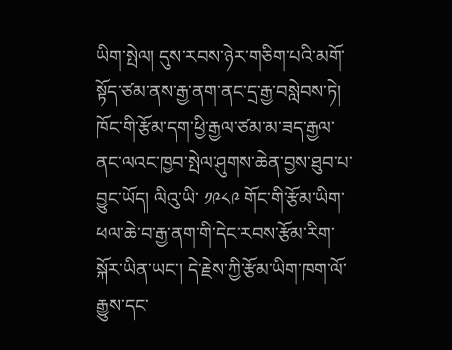ཡིག་སྤེལ། དུས་རབས་ཉེར་གཅིག་པའི་མགོ་སྟོད་ཙམ་ནས་རྒྱ་ནག་ནང་དྲ་རྒྱ་བསླེབས་ཏེ། ཁོང་གི་རྩོམ་དག་ཕྱི་རྒྱལ་ཙམ་མ་ཟད་རྒྱལ་ནང་ལའང་ཁྱབ་སྤེལ་ཤུགས་ཆེན་བྱས་ཐུབ་པ་བྱུང་ཡོད། ལིའུ་ཡི་ ༡༩༨༩ གོང་གི་རྩོམ་ཡིག་ཕལ་ཆེ་བ་རྒྱ་ནག་གི་དེང་རབས་རྩོམ་རིག་སྐོར་ཡིན་ཡང་། དེ་རྗེས་ཀྱི་རྩོམ་ཡིག་ཁག་ལོ་རྒྱུས་དང་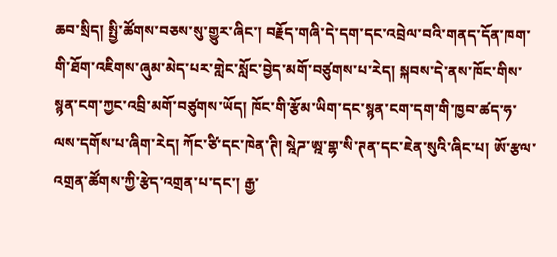ཆབ་སྲིད། སྤྱི་ཚོགས་བཅས་སུ་གྱུར་ཞིང་། བརྗོད་གཞི་དེ་དག་དང་འབྲེལ་བའི་གནད་དོན་ཁག་གི་ཐོག་འཇིགས་ཞུམ་མེད་པར་གླེང་སློང་བྱེད་མགོ་བཙུགས་པ་རེད། སྐབས་དེ་ནས་ཁོང་གིས་སྙན་ངག་ཀྱང་འབྲི་མགོ་བཙུགས་ཡོད། ཁོང་གི་རྩོམ་ཡིག་དང་སྙན་ངག་དག་གི་ཁྱབ་ཚད་ཧ་ལས་དགོས་པ་ཞིག་རེད། ཀོང་ཙི་དང་ཁེན་ཊི། སྰེཌ་ཨྰ་གྷ་སི་ཊན་དང་ཇེན་སུའི་ཞིང་པ། ཨོ་རྩལ་འགྲན་ཚོགས་ཀྱི་རྩེད་འགྲན་པ་དང་། རྒྱ་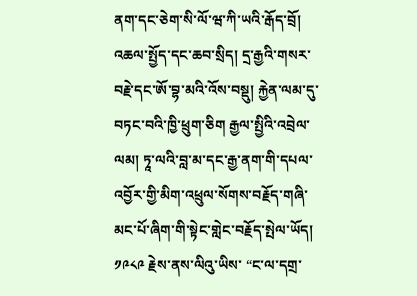ནག་དང་ཅེག་སི་ལོ་ཝ་ཀི་ཡའི་རྒོད་བྲོ། འཆལ་སྤྱོད་དང་ཆབ་སྲིད། དྲ་རྒྱའི་གསར་བརྗེ་དང་ཨོ་བྷ་མའི་འོས་བསྡུ། རྐྱེན་ལམ་དུ་བཏང་བའི་ཁྱི་ཕྲུག་ཅིག རྒྱལ་སྤྱིའི་འབྲེལ་ལམ། ཏཱ་ལའི་བླ་མ་དང་རྒྱ་ནག་གི་དཔལ་འབྱོར་གྱི་མིག་འཕྲུལ་སོགས་བརྗོད་གཞི་མང་པོ་ཞིག་གི་སྟེང་གླེང་བརྗོད་སྤེལ་ཡོད།
༡༩༨༩ རྗེས་ནས་ལིའུ་ཡིས་ “ང་ལ་དགྲ་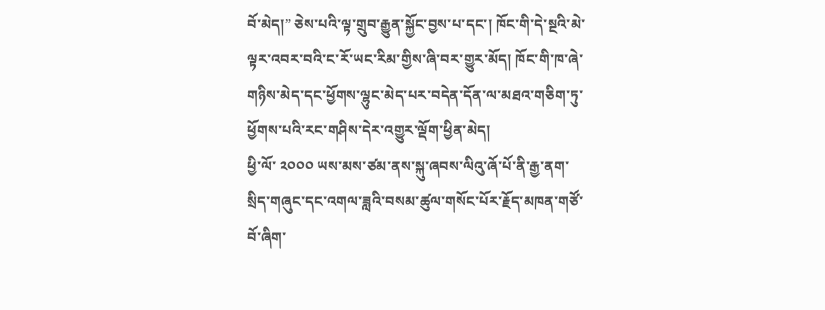བོ་མེད།” ཅེས་པའི་ལྟ་གྲུབ་རྒྱུན་སྐྱོང་བྱས་པ་དང་། ཁོང་གི་དེ་སྔའི་མེ་ལྟར་འབར་བའི་ང་རོ་ཡང་རིམ་གྱིས་ཞི་བར་གྱུར་མོད། ཁོང་གི་ཁ་ཞེ་གཉིས་མེད་དང་ཕྱོགས་ལྷུང་མེད་པར་བདེན་དོན་ལ་མཐའ་གཅིག་ཏུ་ཕྱོགས་པའི་རང་གཤིས་དེར་འགྱུར་ལྡོག་ཕྱིན་མེད།
ཕྱི་ལོ་ ༢༠༠༠ ཡས་མས་ཙམ་ནས་སྐུ་ཞབས་ལིའུ་ཞོ་པོ་ནི་རྒྱ་ནག་སྲིད་གཞུང་དང་འགལ་ཟླའི་བསམ་ཚུལ་གསོང་པོར་རྗོད་མཁན་གཙོ་བོ་ཞིག་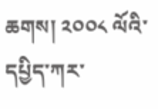ཆགས། ༢༠༠༨ ལོའི་དཔྱིད་ཀར་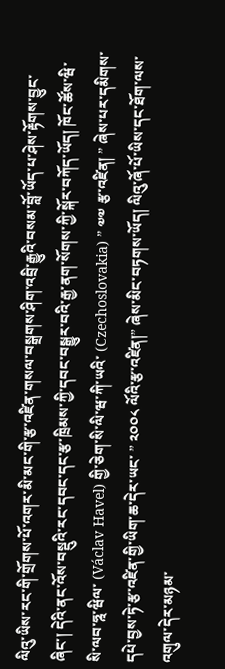ལིའུ་ཡིས་རང་གི་གྲོགས་པོ་འགར་མི་མང་གི་རྩ་འཛིན་གསལ་བསྒྲགས་ཤིག་འབྲི་རྒྱུའི་བསམ་བློ་ཡོད་པ་ཤེས་རྟོགས་བྱུང་ཞིང་། དེའི་ནང་འོས་བསྡུའི་རང་དབང་དང་རྩ་ཁྲིམས་ཀྱི་དབང་བསྒྱུར་བའི་རྒྱ་ནག་སོགས་ཀྱི་སྐོར་བཀོད་ཡོད། ཁོང་ཚོས་ཝི་སི་ལབ་ཧྰ་ཝིལ་ (Václav Havel) གྱི་ཅེག་སི་ལི་ཝ་ཀི་ཡའི་ (Czechoslovakia) ” ༧༧ རྩ་འཛིན། ” ཞེས་པར་དམིགས་དཔེ་བྱས་ཏེ་རྩ་འཛིན་གྱི་ཡིག་ཆ་དེར་ཡང་ ” ༢༠༠༨ ལོའི་རྩ་འཛིན།” ཞེས་མིང་བཏགས་ཡོད། ལིའུ་ཞོ་པོ་ཡིས་དང་ཐོག་ལས་འགུལ་དེར་མཉམ་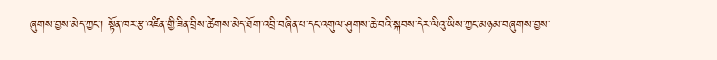ཞུགས་བྱས་མེད་ཀྱང་། སྟོན་ཁར་རྩ་འཛིན་གྱི་ཟིན་བྲིས་ཚེགས་མེད་ཐོག་འབྲི་བཞིན་པ་དང་འགུལ་ཤུགས་ཆེ་བའི་སྐབས་དེར་ལིའུ་ཡིས་ཀྱང་མཉམ་བཞུགས་བྱས་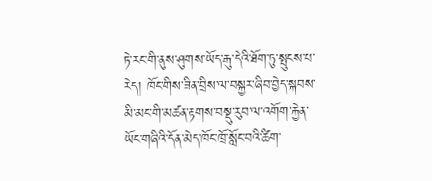ཏེ་རང་གི་ནུས་ཤུགས་ཡོད་རྒུ་དེའི་ཐོག་ཏུ་སྤུངས་པ་རེད། ཁོང་གིས་ཟིན་བྲིས་ལ་བསྐྱར་ཞིབ་བྱེད་སྐབས་མི་མང་གི་མཚན་རྟགས་བསྡུ་རུབ་ལ་འགོག་རྐྱེན་ཡོང་གཞིའི་དོན་མེད་ཁོང་ཁྲོ་སློང་བའི་ཚིག་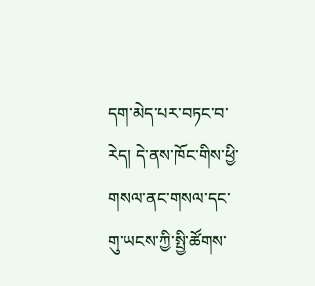དག་མེད་པར་བཏང་བ་རེད། དེ་ནས་ཁོང་གིས་ཕྱི་གསལ་ནང་གསལ་དང་གུ་ཡངས་ཀྱི་སྤྱི་ཚོགས་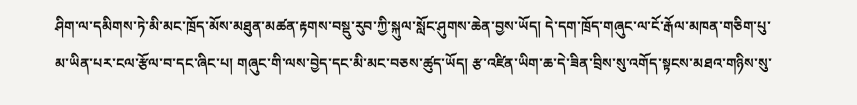ཤིག་ལ་དམིགས་ཏེ་མི་མང་ཁྲོད་མོས་མཐུན་མཚན་རྟགས་བསྡུ་རུབ་ཀྱི་སྐུལ་སློང་ཤུགས་ཆེན་བྱས་ཡོད། དེ་དག་ཁྲོད་གཞུང་ལ་ངོ་རྒོལ་མཁན་གཅིག་པུ་མ་ཡིན་པར་ངལ་རྩོལ་བ་དང་ཞིང་པ། གཞུང་གི་ལས་བྱེད་དང་མི་མང་བཅས་ཚུད་ཡོད། རྩ་འཛིན་ཡིག་ཆ་དེ་ཟིན་བྲིས་སུ་འགོད་སྟངས་མཐའ་གཉིས་སུ་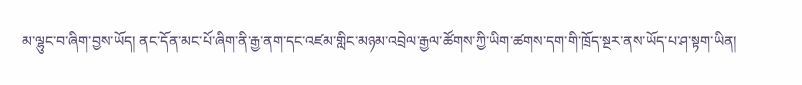མ་ལྷུང་བ་ཞིག་བྱས་ཡོད། ནང་དོན་མང་པོ་ཞིག་ནི་རྒྱ་ནག་དང་འཛམ་གླིང་མཉམ་འབྲེལ་རྒྱལ་ཚོགས་ཀྱི་ཡིག་ཚགས་དག་གི་ཁྲོད་སྔར་ནས་ཡོད་པ་ཤ་སྟག་ཡིན།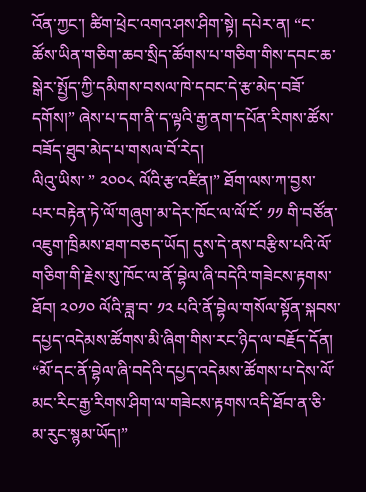འོན་ཀྱང་། ཚིག་ཕྲེང་འགའ་ཤས་ཤིག་སྟེ། དཔེར་ན། “ང་ཚོས་ཡིན་གཅིག་ཆབ་སྲིད་ཚོགས་པ་གཅིག་གིས་དབང་ཆ་སྒེར་སྤྱོད་ཀྱི་དམིགས་བསལ་ཁེ་དབང་དེ་རྩ་མེད་བཟོ་དགོས།” ཞེས་པ་དག་ནི་ད་ལྟའི་རྒྱ་ནག་དཔོན་རིགས་ཚོས་བཟོད་ཐུབ་མེད་པ་གསལ་བོ་རེད།
ལིའུ་ཡིས་ ” ༢༠༠༨ ལོའི་རྩ་འཛིན།” ཐོག་ལས་ཀ་བྱས་པར་བརྟེན་ཏེ་ལོ་གཞུག་མ་དེར་ཁོང་ལ་ལོ་ངོ་ ༡༡ གི་བཙོན་འཇུག་ཁྲིམས་ཐག་བཅད་ཡོད། དུས་དེ་ནས་བརྩིས་པའི་ལོ་གཅིག་གི་རྗེས་སུ་ཁོང་ལ་ནོ་བྷེལ་ཞི་བདེའི་གཟེངས་རྟགས་ཐོབ། ༢༠༡༠ ལོའི་ཟླ་བ་ ༡༢ པའི་ནོ་བྷེལ་གསོལ་སྟོན་སྐབས་དཔྱད་འདེམས་ཚོགས་མི་ཞིག་གིས་རང་ཉིད་ལ་བརྗོད་དོན། “མོ་དང་ནོ་བྷེལ་ཞི་བདེའི་དཔྱད་འདེམས་ཚོགས་པ་དེས་ལོ་མང་རིང་རྒྱ་རིགས་ཤིག་ལ་གཟེངས་རྟགས་འདི་ཐོབ་ན་ཅི་མ་རུང་སྙམ་ཡོད།”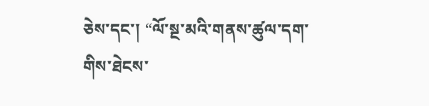ཅེས་དང་། “ལོ་སྔ་མའི་གནས་ཚུལ་དག་གིས་ཐེངས་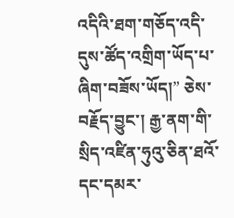འདིའི་ཐག་གཅོད་འདི་དུས་ཚོད་འགྲིག་ཡོད་པ་ཞིག་བཟོས་ཡོད།” ཅེས་བརྗོད་བྱུང་། རྒྱ་ནག་གི་སྲིད་འཛིན་ཧུའུ་ཅིན་ཐའོ་དང་དམར་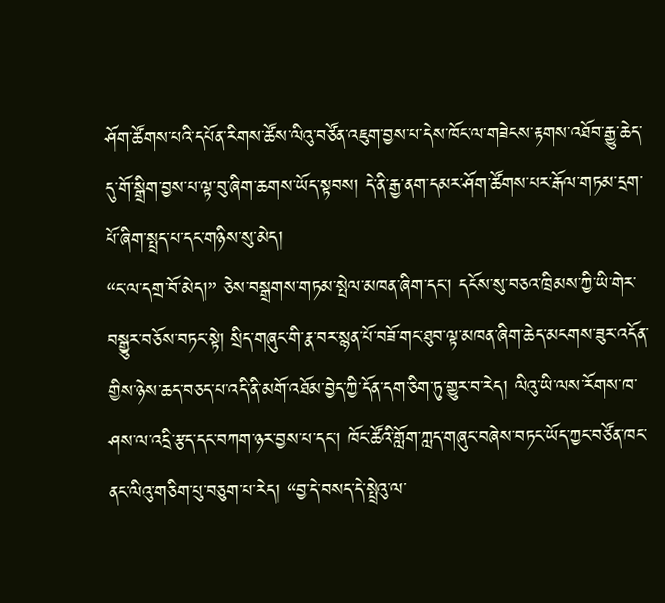ཤོག་ཚོགས་པའི་དཔོན་རིགས་ཚོས་ལིའུ་བཙོན་འཇུག་བྱས་པ་དེས་ཁོང་ལ་གཟེངས་རྟགས་འཐོབ་རྒྱུ་ཆེད་དུ་གོ་སྒྲིག་བྱས་པ་ལྟ་བུ་ཞིག་ཆགས་ཡོད་སྟབས། དེ་ནི་རྒྱ་ནག་དམར་ཤོག་ཚོགས་པར་རྒོལ་གཏམ་དྲག་པོ་ཞིག་སྤྲད་པ་དང་གཉིས་སུ་མེད།
“ང་ལ་དགྲ་བོ་མེད།” ཅེས་བསྒྲགས་གཏམ་སྤེལ་མཁན་ཞིག་དང་། དངོས་སུ་བཅའ་ཁྲིམས་ཀྱི་ཡི་གེར་བསྒྱུར་བཅོས་བཏང་སྟེ། སྲིད་གཞུང་གི་རྣ་བར་སྙན་པོ་བཟོ་གང་ཐུབ་ལྟ་མཁན་ཞིག་ཆེད་མངགས་ཟུར་འདོན་གྱིས་ཉེས་ཆད་བཅད་པ་འདི་ནི་མགོ་འཐོམ་བྱེད་ཀྱི་དོན་དག་ཅིག་ཏུ་གྱུར་བ་རེད། ལིའུ་ཡི་ལས་རོགས་ཁ་ཤས་ལ་འདྲི་རྩད་དང་བཀག་ཉར་བྱས་པ་དང་། ཁོང་ཚོའི་གློག་ཀླད་གཞུང་བཞེས་བཏང་ཡོད་ཀྱང་བཙོན་ཁང་ནང་ལིའུ་གཅིག་པུ་བཅུག་པ་རེད། “བྱ་དེ་བསད་དེ་སྤྲེའུ་ལ་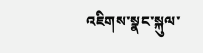འཇིགས་སྣང་སྐུལ་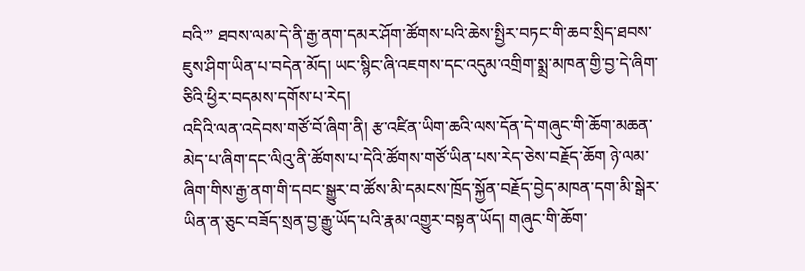བའི་” ཐབས་ལམ་དེ་ནི་རྒྱ་ནག་དམར་ཤོག་ཚོགས་པའི་ཆེས་སྤྱིར་བཏང་གི་ཆབ་སྲིད་ཐབས་ཇུས་ཤིག་ཡིན་པ་བདེན་མོད། ཡང་སྙིང་ཞི་འཇགས་དང་འདུམ་འགྲིག་སྨྲ་མཁན་གྱི་བྱ་དེ་ཞིག་ཅིའི་ཕྱིར་བདམས་དགོས་པ་རེད།
འདིའི་ལན་འདེབས་གཙོ་བོ་ཞིག་ནི། རྩ་འཛིན་ཡིག་ཆའི་ལས་དོན་དེ་གཞུང་གི་ཆོག་མཆན་མེད་པ་ཞིག་དང་ལིའུ་ནི་ཚོགས་པ་དེའི་ཚོགས་གཙོ་ཡིན་པས་རེད་ཅེས་བརྗོད་ཆོག ཉེ་ལམ་ཞིག་གིས་རྒྱ་ནག་གི་དབང་སྒྱུར་བ་ཚོས་མི་དམངས་ཁྲོད་སྐྱོན་བརྗོད་བྱེད་མཁན་དག་མི་སྒེར་ཡིན་ན་ཅུང་བཟོད་སྲན་བྱ་རྒྱུ་ཡོད་པའི་རྣམ་འགྱུར་བསྟན་ཡོད། གཞུང་གི་ཆོག་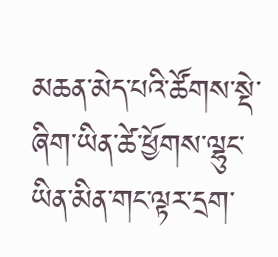མཆན་མེད་པའི་ཚོགས་སྡེ་ཞིག་ཡིན་ཚེ་ཕྱོགས་ལྷུང་ཡིན་མིན་གང་ལྟར་དྲག་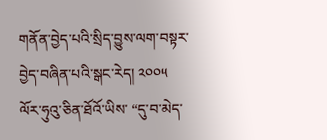གནོན་བྱེད་པའི་སྲིད་བྱུས་ལག་བསྟར་བྱེད་བཞིན་པའི་སྒང་རེད། ༢༠༠༥ ལོར་ཧུའུ་ཅིན་ཐོའོ་ཡིས་ “དུ་བ་མེད་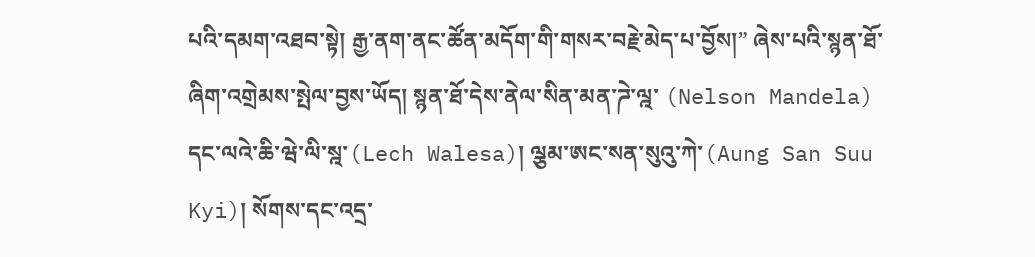པའི་དམག་འཐབ་སྟེ། རྒྱ་ནག་ནང་ཚོན་མདོག་གི་གསར་བརྗེ་མེད་པ་བྱོས།” ཞེས་པའི་སྙན་ཐོ་ཞིག་འགྲེམས་སྤེལ་བྱས་ཡོད། སྙན་ཐོ་དེས་ནེལ་སིན་མན་ཌེ་ལྰ་ (Nelson Mandela) དང་ལའེ་ཆི་ཝེ་ལི་སྰ་(Lech Walesa)། ལྕམ་ཨང་སན་སུའུ་ཀེ་(Aung San Suu Kyi)། སོགས་དང་འདྲ་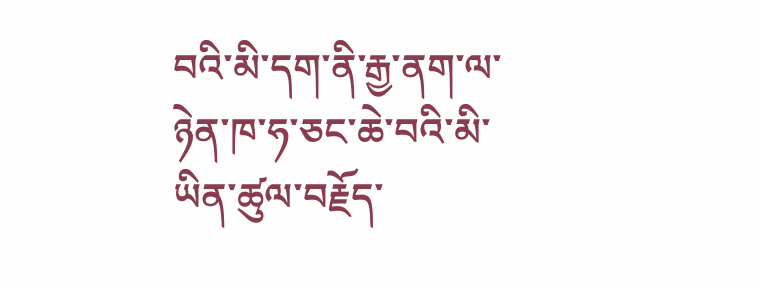བའི་མི་དག་ནི་རྒྱ་ནག་ལ་ཉེན་ཁ་ཧ་ཅང་ཆེ་བའི་མི་ཡིན་ཚུལ་བརྗོད་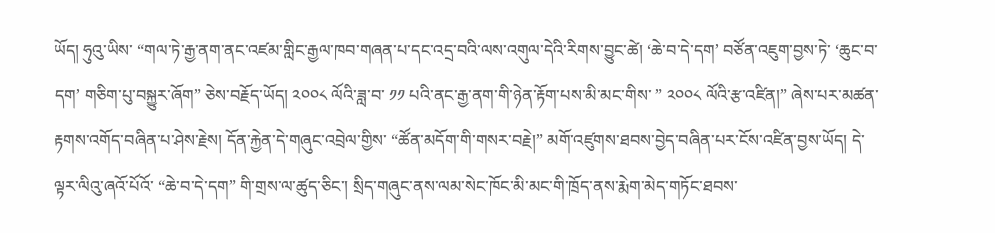ཡོད། ཧུའུ་ཡིས་ “གལ་ཏེ་རྒྱ་ནག་ནང་འཛམ་གླིང་རྒྱལ་ཁབ་གཞན་པ་དང་འདྲ་བའི་ལས་འགུལ་དེའི་རིགས་བྱུང་ཚེ། ‘ཆེ་བ་དེ་དག’ བཙོན་འཇུག་བྱས་ཏེ་ ‘ཆུང་བ་དག’ གཅིག་པུ་བསྐྱུར་ཞོག” ཅེས་བརྗོད་ཡོད། ༢༠༠༨ ལོའི་ཟླ་བ་ ༡༡ པའི་ནང་རྒྱ་ནག་གི་ཉེན་རྟོག་པས་མི་མང་གིས་ ” ༢༠༠༨ ལོའི་རྩ་འཛིན།” ཞེས་པར་མཚན་རྟགས་འགོད་བཞིན་པ་ཤེས་རྗེས། དོན་རྐྱེན་དེ་གཞུང་འབྲེལ་གྱིས་ “ཚོན་མདོག་གི་གསར་བརྗེ།” མགོ་འཛུགས་ཐབས་བྱེད་བཞིན་པར་ངོས་འཛིན་བྱས་ཡོད། དེ་ལྟར་ལིའུ་ཞའོ་པོའོ་ “ཆེ་བ་དེ་དག” གི་གྲས་ལ་ཚུད་ཅིང་། སྲིད་གཞུང་ནས་ལམ་སེང་ཁོང་མི་མང་གི་ཁྲོད་ནས་རྨེག་མེད་གཏོང་ཐབས་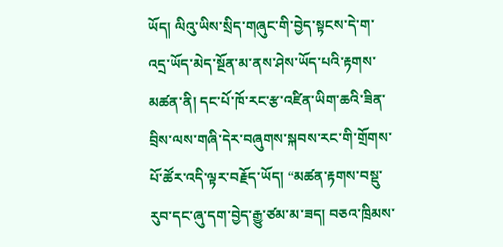ཡོད། ལིའུ་ཡིས་སྲིད་གཞུང་གི་བྱེད་སྟངས་དེ་ག་འདྲ་ཡོད་མེད་སྔོན་མ་ནས་ཤེས་ཡོད་པའི་རྟགས་མཚན་ནི། དང་པོ་ཁོ་རང་རྩ་འཛིན་ཡིག་ཆའི་ཟིན་བྲིས་ལས་གཞི་དེར་བཞུགས་སྐབས་རང་གི་གྲོགས་པོ་ཚོར་འདི་ལྟར་བརྗོད་ཡོད། “མཚན་རྟགས་བསྡུ་རུབ་དང་ཞུ་དག་བྱེད་རྒྱུ་ཙམ་མ་ཟད། བཅའ་ཁྲིམས་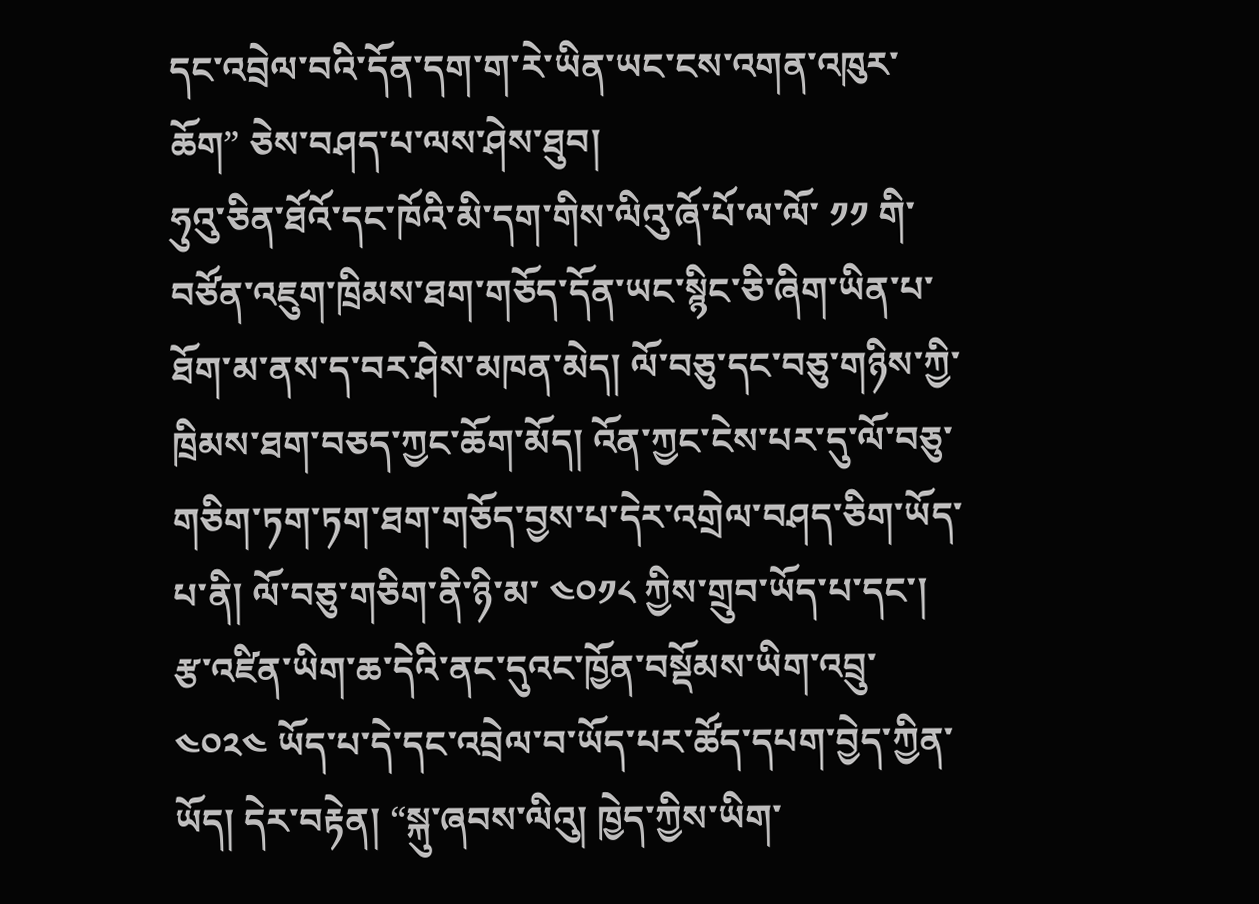དང་འབྲེལ་བའི་དོན་དག་ག་རེ་ཡིན་ཡང་ངས་འགན་འཁུར་ཆོག” ཅེས་བཤད་པ་ལས་ཤེས་ཐུབ།
ཧུའུ་ཅིན་ཐོའོ་དང་ཁོའི་མི་དག་གིས་ལིའུ་ཞོ་པོ་ལ་ལོ་ ༡༡ གི་བཙོན་འཇུག་ཁྲིམས་ཐག་གཅོད་དོན་ཡང་སྙིང་ཅི་ཞིག་ཡིན་པ་ཐོག་མ་ནས་ད་བར་ཤེས་མཁན་མེད། ལོ་བཅུ་དང་བཅུ་གཉིས་ཀྱི་ཁྲིམས་ཐག་བཅད་ཀྱང་ཆོག་མོད། འོན་ཀྱང་ངེས་པར་དུ་ལོ་བཅུ་གཅིག་ཏག་ཏག་ཐག་གཅོད་བྱས་པ་དེར་འགྲེལ་བཤད་ཅིག་ཡོད་པ་ནི། ལོ་བཅུ་གཅིག་ནི་ཉི་མ་ ༤༠༡༨ ཀྱིས་གྲུབ་ཡོད་པ་དང་། རྩ་འཛིན་ཡིག་ཆ་དེའི་ནང་དུའང་ཁྱོན་བསྡོམས་ཡིག་འབྲུ་ ༤༠༢༤ ཡོད་པ་དེ་དང་འབྲེལ་བ་ཡོད་པར་ཚོད་དཔག་བྱེད་ཀྱིན་ཡོད། དེར་བརྟེན། “སྐུ་ཞབས་ལིའུ། ཁྱེད་ཀྱིས་ཡིག་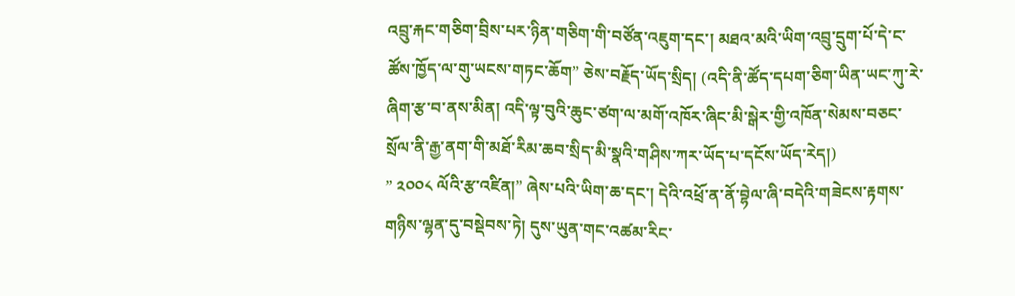འབྲུ་རྐང་གཅིག་བྲིས་པར་ཉིན་གཅིག་གི་བཙོན་འཇུག་དང་། མཐའ་མའི་ཡིག་འབྲུ་དྲུག་པོ་དེ་ང་ཚོས་ཁྱོད་ལ་གུ་ཡངས་གཏང་ཆོག” ཅེས་བརྗོད་ཡོད་སྲིད། (འདི་ནི་ཚོད་དཔག་ཅིག་ཡིན་ཡང་ཀུ་རེ་ཞིག་རྩ་བ་ནས་མིན། འདི་ལྟ་བུའི་ཆུང་ཙག་ལ་མགོ་འཁོར་ཞིང་མི་སྒེར་གྱི་འཁོན་སེམས་བཅང་སྲོལ་ནི་རྒྱ་ནག་གི་མཐོ་རིམ་ཆབ་སྲིད་མི་སྣའི་གཤིས་ཀར་ཡོད་པ་དངོས་ཡོད་རེད།)
” ༢༠༠༨ ལོའི་རྩ་འཛིན།” ཞེས་པའི་ཡིག་ཆ་དང་། དེའི་འཕྲོ་ན་ནོ་བྷེལ་ཞི་བདེའི་གཟེངས་རྟགས་གཉིས་ལྷན་དུ་བསྡེབས་ཏེ། དུས་ཡུན་གང་འཚམ་རིང་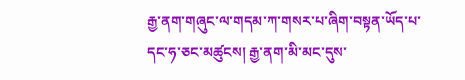རྒྱ་ནག་གཞུང་ལ་གདམ་ཀ་གསར་པ་ཞིག་བསྟན་ཡོད་པ་དང་ཧ་ཅང་མཚུངས། རྒྱ་ནག་མི་མང་དུས་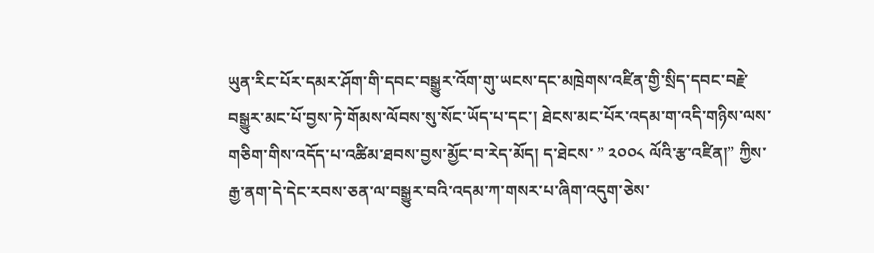ཡུན་རིང་པོར་དམར་ཤོག་གི་དབང་བསྒྱུར་འོག་གུ་ཡངས་དང་མཁྲེགས་འཛིན་གྱི་སྲིད་དབང་བརྗེ་བསྒྱུར་མང་པོ་བྱས་ཏེ་གོམས་ལོབས་སུ་སོང་ཡོད་པ་དང་། ཐེངས་མང་པོར་འདམ་ག་འདི་གཉིས་ལས་གཅིག་གིས་འདོད་པ་འཚིམ་ཐབས་བྱས་མྱོང་བ་རེད་མོད། ད་ཐེངས་ ” ༢༠༠༨ ལོའི་རྩ་འཛིན།” ཀྱིས་རྒྱ་ནག་དེ་དེང་རབས་ཅན་ལ་བསྒྱུར་བའི་འདམ་ཀ་གསར་པ་ཞིག་འདུག་ཅེས་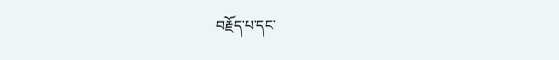བརྗོད་པ་དང་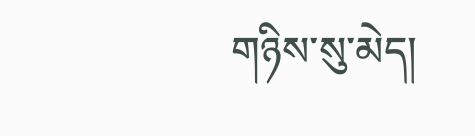གཉིས་སུ་མེད།